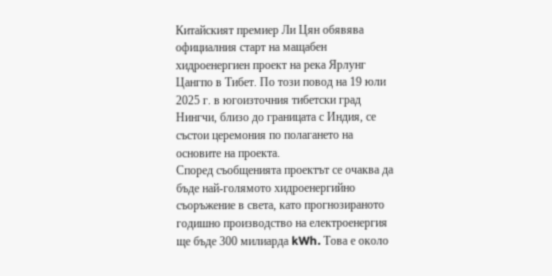Китайският премиер Ли Цян обявява официалния старт на мащабен хидроенергиен проект на река Ярлунг Цангпо в Тибет. По този повод на 19 юли 2025 г. в югоизточния тибетски град Нингчи, близо до границата с Индия, се състои церемония по полагането на основите на проекта.
Според съобщенията проектът се очаква да бъде най-голямото хидроенергийно съоръжение в света, като прогнозираното годишно производство на електроенергия ще бъде 300 милиарда kWh. Това е около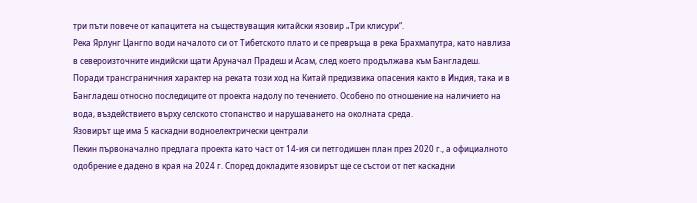три пъти повече от капацитета на съществуващия китайски язовир „Три клисури“.
Река Ярлунг Цангпо води началото си от Тибетското плато и се превръща в река Брахмапутра, като навлиза в североизточните индийски щати Аруначал Прадеш и Асам, след което продължава към Бангладеш.
Поради трансграничния характер на реката този ход на Китай предизвика опасения както в Индия, така и в Бангладеш относно последиците от проекта надолу по течението. Особено по отношение на наличието на вода, въздействието върху селското стопанство и нарушаването на околната среда.
Язовирът ще има 5 каскадни водноелектрически централи
Пекин първоначално предлага проекта като част от 14-ия си петгодишен план през 2020 г., а официалното одобрение е дадено в края на 2024 г. Според докладите язовирът ще се състои от пет каскадни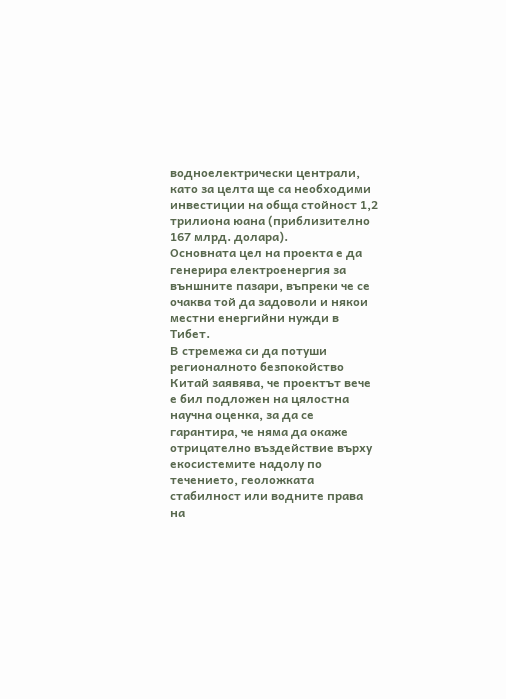водноелектрически централи, като за целта ще са необходими инвестиции на обща стойност 1,2 трилиона юана (приблизително 167 млрд. долара).
Основната цел на проекта е да генерира електроенергия за външните пазари, въпреки че се очаква той да задоволи и някои местни енергийни нужди в Тибет.
В стремежа си да потуши регионалното безпокойство Китай заявява, че проектът вече е бил подложен на цялостна научна оценка, за да се гарантира, че няма да окаже отрицателно въздействие върху екосистемите надолу по течението, геоложката стабилност или водните права на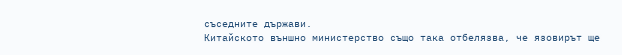съседните държави.
Китайското външно министерство също така отбелязва, че язовирът ще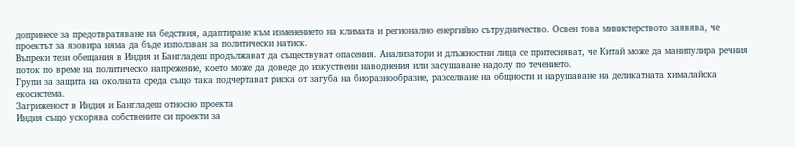допринесе за предотвратяване на бедствия, адаптиране към изменението на климата и регионално енергийно сътрудничество. Освен това министерството заявява, че проектът за язовира няма да бъде използван за политически натиск.
Въпреки тези обещания в Индия и Бангладеш продължават да съществуват опасения. Анализатори и длъжностни лица се притесняват, че Китай може да манипулира речния поток по време на политическо напрежение, което може да доведе до изкуствени наводнения или засушаване надолу по течението.
Групи за защита на околната среда също така подчертават риска от загуба на биоразнообразие, разселване на общности и нарушаване на деликатната хималайска екосистема.
Загриженост в Индия и Бангладеш относно проекта
Индия също ускорява собствените си проекти за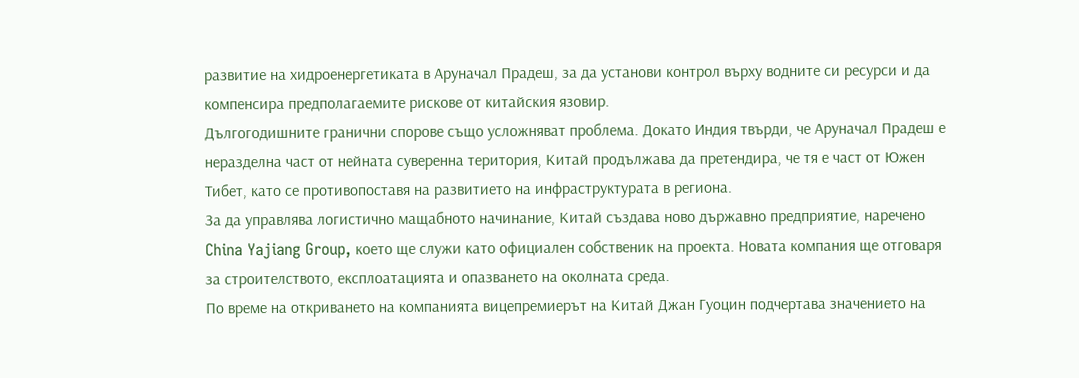развитие на хидроенергетиката в Аруначал Прадеш, за да установи контрол върху водните си ресурси и да компенсира предполагаемите рискове от китайския язовир.
Дългогодишните гранични спорове също усложняват проблема. Докато Индия твърди, че Аруначал Прадеш е неразделна част от нейната суверенна територия, Китай продължава да претендира, че тя е част от Южен Тибет, като се противопоставя на развитието на инфраструктурата в региона.
За да управлява логистично мащабното начинание, Китай създава ново държавно предприятие, наречено China Yajiang Group, което ще служи като официален собственик на проекта. Новата компания ще отговаря за строителството, експлоатацията и опазването на околната среда.
По време на откриването на компанията вицепремиерът на Китай Джан Гуоцин подчертава значението на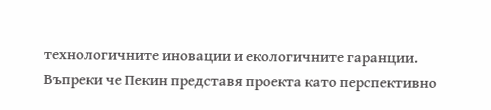технологичните иновации и екологичните гаранции.
Въпреки че Пекин представя проекта като перспективно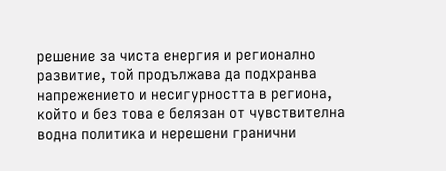решение за чиста енергия и регионално развитие, той продължава да подхранва напрежението и несигурността в региона, който и без това е белязан от чувствителна водна политика и нерешени гранични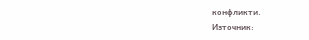конфликти.
Източник: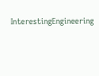InterestingEngineering